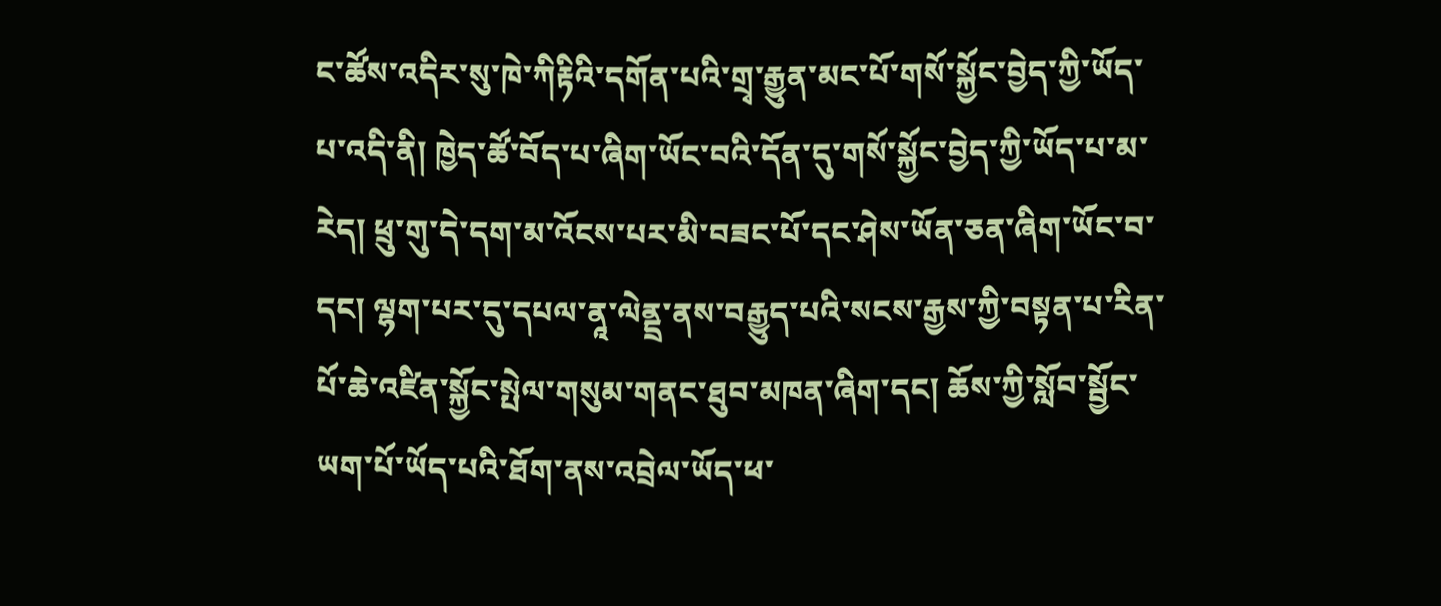ང་ཚོས་འདིར་སུ་ཁེ་ཀིརྟིའི་དགོན་པའི་གྲྭ་རྒྱུན་མང་པོ་གསོ་སྐྱོང་བྱེད་ཀྱི་ཡོད་པ་འདི་ནི། ཁྱེད་ཚོ་བོད་པ་ཞིག་ཡོང་བའི་དོན་དུ་གསོ་སྐྱོང་བྱེད་ཀྱི་ཡོད་པ་མ་རེད། ཕྲུ་གུ་དེ་དག་མ་འོངས་པར་མི་བཟང་པོ་དང་ཤེས་ཡོན་ཅན་ཞིག་ཡོང་བ་དང། ལྷག་པར་དུ་དཔལ་ནཱ་ལེནྡྲ་ནས་བརྒྱུད་པའི་སངས་རྒྱས་ཀྱི་བསྟན་པ་རིན་པོ་ཆེ་འཛིན་སྐྱོང་སྤེལ་གསུམ་གནང་ཐུབ་མཁན་ཞིག་དང། ཆོས་ཀྱི་སློབ་སྦྱོང་ཡག་པོ་ཡོད་པའི་ཐོག་ནས་འབྲེལ་ཡོད་ཕ་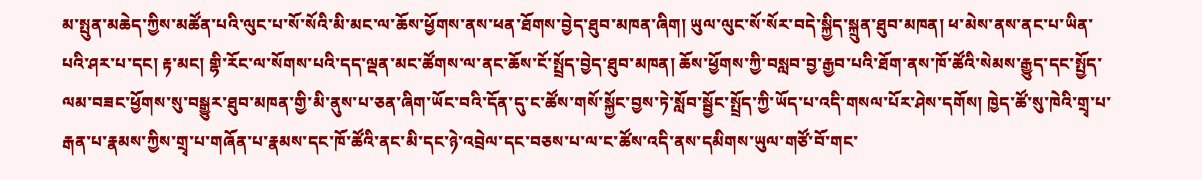མ་སྤུན་མཆེད་ཀྱིས་མཚོན་པའི་ལུང་པ་སོ་སོའི་མི་མང་ལ་ཆོས་ཕྱོགས་ནས་ཕན་ཐོགས་བྱེད་ཐུབ་མཁན་ཞིག། ཡུལ་ལུང་སོ་སོར་བདེ་སྐྱིད་སྐྲུན་ཐུབ་མཁན། ཕ་མེས་ནས་ནང་པ་ཡིན་པའི་ཤར་པ་དང། རྟ་མང། གྷི་རོང་ལ་སོགས་པའི་དད་ལྡན་མང་ཚོགས་ལ་ནང་ཆོས་ངོ་སྤྲོད་བྱེད་ཐུབ་མཁན། ཆོས་ཕྱོགས་ཀྱི་བསླབ་བྱ་རྒྱབ་པའི་ཐོག་ནས་ཁོ་ཚོའི་སེམས་རྒྱུད་དང་སྤྱོད་ལམ་བཟང་ཕྱོགས་སུ་བསྒྱུར་ཐུབ་མཁན་གྱི་མི་ནུས་པ་ཅན་ཞིག་ཡོང་བའི་དོན་དུ་ང་ཚོས་གསོ་སྐྱོང་བྱས་ཏེ་སློབ་སྦྱོང་སྤྲོད་ཀྱི་ཡོད་པ་འདི་གསལ་པོར་ཤེས་དགོས། ཁྱེད་ཚོ་སུ་ཁེའི་གྲྭ་པ་རྒན་པ་རྣམས་ཀྱིས་གྲྭ་པ་གཞོན་པ་རྣམས་དང་ཁོ་ཚོའི་ནང་མི་དང་ཉེ་འབྲེལ་དང་བཅས་པ་ལ་ང་ཚོས་འདི་ནས་དམིགས་ཡུལ་གཙོ་བོ་གང་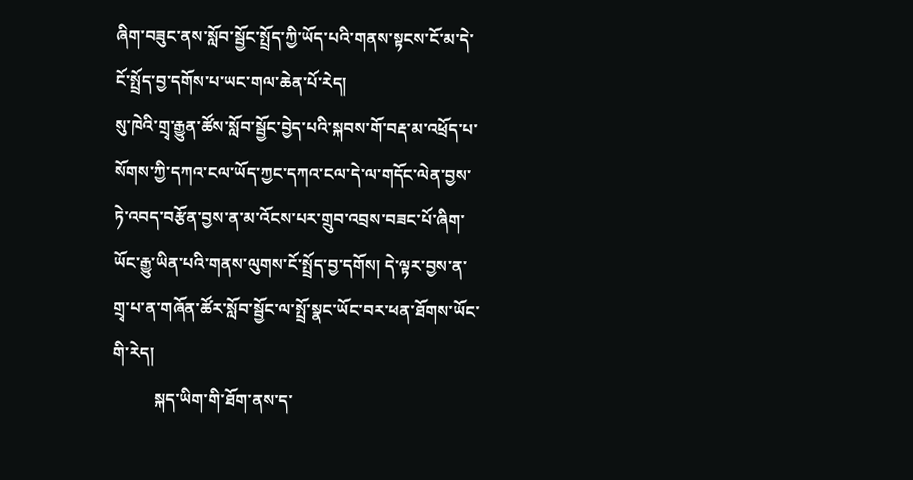ཞིག་བཟུང་ནས་སློབ་སྦྱོང་སྤྲོད་ཀྱི་ཡོད་པའི་གནས་སྟངས་ངོ་མ་དེ་ངོ་སྤྲོད་བྱ་དགོས་པ་ཡང་གལ་ཆེན་པོ་རེད།
སུ་ཁེའི་གྲྭ་རྒྱུན་ཚོས་སློབ་སྦྱོང་བྱེད་པའི་སྐབས་གོ་བརྡ་མ་འཕྲོད་པ་སོགས་ཀྱི་དཀའ་ངལ་ཡོད་ཀྱང་དཀའ་ངལ་དེ་ལ་གདོང་ལེན་བྱས་ཏེ་འབད་བརྩོན་བྱས་ན་མ་འོངས་པར་གྲུབ་འབྲས་བཟང་པོ་ཞིག་ཡོང་རྒྱུ་ཡིན་པའི་གནས་ལུགས་ངོ་སྤྲོད་བྱ་དགོས། དེ་ལྟར་བྱས་ན་གྲྭ་པ་ན་གཞོན་ཚོར་སློབ་སྦྱོང་ལ་སྤྲོ་སྣང་ཡོང་བར་ཕན་ཐོགས་ཡོང་གི་རེད།
          སྐད་ཡིག་གི་ཐོག་ནས་ད་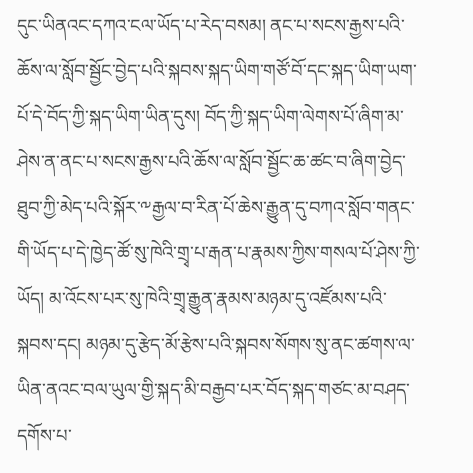དུང་ཡིནའང་དཀའ་ངལ་ཡོད་པ་རེད་བསམ། ནང་པ་སངས་རྒྱས་པའི་ཆོས་ལ་སློབ་སྦྱོང་བྱེད་པའི་སྐབས་སྐད་ཡིག་གཙོ་བོ་དང་སྐད་ཡིག་ཡག་པོ་དེ་བོད་ཀྱི་སྐད་ཡིག་ཡིན་དུས། བོད་ཀྱི་སྐད་ཡིག་ལེགས་པོ་ཞིག་མ་ཤེས་ན་ནང་པ་སངས་རྒྱས་པའི་ཆོས་ལ་སློབ་སྦྱོང་ཆ་ཚང་བ་ཞིག་བྱེད་ཐུབ་ཀྱི་མེད་པའི་སྐོར་༸རྒྱལ་བ་རིན་པོ་ཆེས་རྒྱུན་དུ་བཀའ་སློབ་གནང་གི་ཡོད་པ་དེ་ཁྱེད་ཚོ་སུ་ཁེའི་གྲྭ་པ་རྒན་པ་རྣམས་ཀྱིས་གསལ་པོ་ཤེས་ཀྱི་ཡོད། མ་འོངས་པར་སུ་ཁེའི་གྲྭ་རྒྱུན་རྣམས་མཉམ་དུ་འཛོམས་པའི་སྐབས་དང། མཉམ་དུ་རྩེད་མོ་རྩེས་པའི་སྐབས་སོགས་སུ་ནང་ཚགས་ལ་ཡིན་ནའང་བལ་ཡུལ་གྱི་སྐད་མི་བརྒྱབ་པར་བོད་སྐད་གཙང་མ་བཤད་དགོས་པ་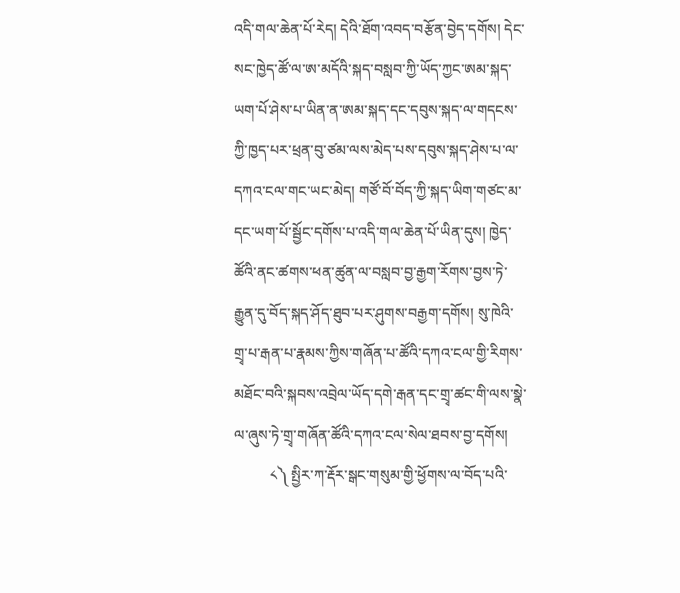འདི་གལ་ཆེན་པོ་རེད། དེའི་ཐོག་འབད་བརྩོན་བྱེད་དགོས། དེང་སང་ཁྱེད་ཚོ་ལ་ཨ་མདོའི་སྐད་བསླབ་ཀྱི་ཡོད་ཀྱང་ཨམ་སྐད་ཡག་པོ་ཤེས་པ་ཡིན་ན་ཨམ་སྐད་དང་དབུས་སྐད་ལ་གདངས་ཀྱི་ཁྱད་པར་ཕྲན་བུ་ཙམ་ལས་མེད་པས་དབུས་སྐད་ཤེས་པ་ལ་དཀའ་ངལ་གང་ཡང་མེད། གཙོ་བོ་བོད་ཀྱི་སྐད་ཡིག་གཙང་མ་དང་ཡག་པོ་སྦྱོང་དགོས་པ་འདི་གལ་ཆེན་པོ་ཡིན་དུས། ཁྱེད་ཚོའི་ནང་ཚགས་ཕན་ཚུན་ལ་བསླབ་བྱ་རྒྱག་རོགས་བྱས་ཏེ་རྒྱུན་དུ་བོད་སྐད་ཤོད་ཐུབ་པར་ཤུགས་བརྒྱག་དགོས། སུ་ཁེའི་གྲྭ་པ་རྒན་པ་རྣམས་ཀྱིས་གཞོན་པ་ཚོའི་དཀའ་ངལ་གྱི་རིགས་མཐོང་བའི་སྐབས་འབྲེལ་ཡོད་དགེ་རྒན་དང་གྲྭ་ཚང་གི་ལས་སྣེ་ལ་ཞུས་ཏེ་གྲྭ་གཞོན་ཚོའི་དཀའ་ངལ་སེལ་ཐབས་བྱ་དགོས།
          ༨༽ སྤྱིར་ཀ་རྡོར་སྒང་གསུམ་གྱི་ཕྱོགས་ལ་བོད་པའི་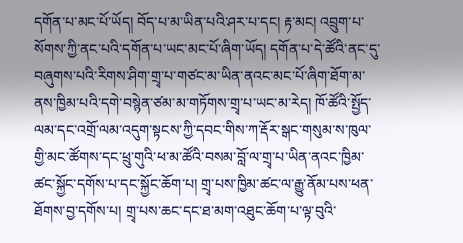དགོན་པ་མང་པོ་ཡོད། བོད་པ་མ་ཡིན་པའི་ཤར་པ་དང། རྟ་མང། འབྲུག་པ་སོགས་ཀྱི་ནང་པའི་དགོན་པ་ཡང་མང་པོ་ཞིག་ཡོད། དགོན་པ་དེ་ཚོའི་ནང་དུ་བཞུགས་པའི་རིགས་ཤིག་གྲྭ་པ་གཙང་མ་ཡིན་ནའང་མང་པོ་ཞིག་ཐོག་མ་ནས་ཁྱིམ་པའི་དགེ་བསྙེན་ཙམ་མ་གཏོགས་གྲྭ་པ་ཡང་མ་རེད། ཁོ་ཚོའི་སྤྱོད་ལམ་དང་འགྲོ་ལམ་འདུག་སྟངས་ཀྱི་དབང་གིས་ཀ་རྡོར་སྒང་གསུམ་ས་ཁུལ་གྱི་མང་ཚོགས་དང་ཕྲུ་གུའི་ཕ་མ་ཚོའི་བསམ་བློ་ལ་གྲྭ་པ་ཡིན་ནའང་ཁྱིམ་ཚང་སྐྱོང་དགོས་པ་དང་སྐྱོང་ཆོག་པ། གྲྭ་པས་ཁྱིམ་ཚང་ལ་རྒྱུ་ནོམ་པས་ཕན་ཐོགས་བྱ་དགོས་པ། གྲྭ་པས་ཆང་དང་ཐ་མག་འཐུང་ཆོག་པ་ལྟ་བུའི་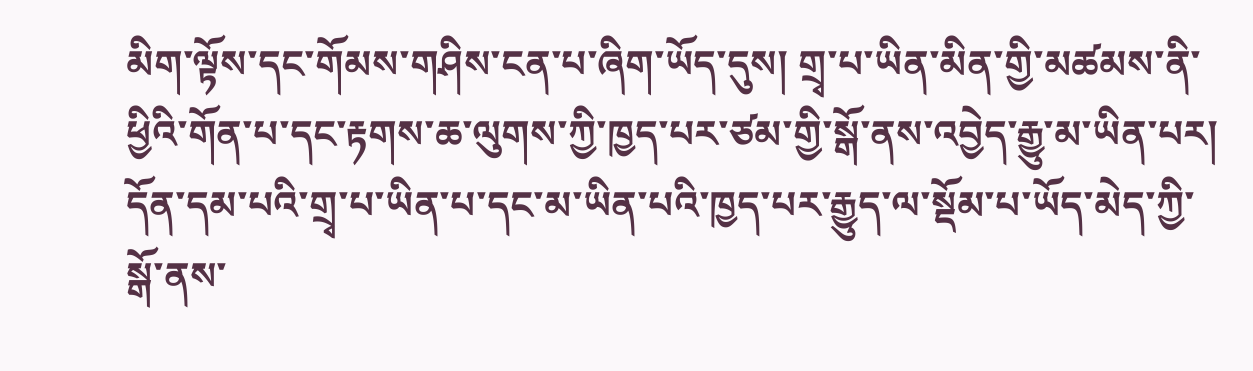མིག་ལྟོས་དང་གོམས་གཤིས་ངན་པ་ཞིག་ཡོད་དུས། གྲྭ་པ་ཡིན་མིན་གྱི་མཚམས་ནི་ཕྱིའི་གོན་པ་དང་རྟགས་ཆ་ལུགས་ཀྱི་ཁྱད་པར་ཙམ་གྱི་སྒོ་ནས་འབྱེད་རྒྱུ་མ་ཡིན་པར། དོན་དམ་པའི་གྲྭ་པ་ཡིན་པ་དང་མ་ཡིན་པའི་ཁྱད་པར་རྒྱུད་ལ་སྡོམ་པ་ཡོད་མེད་ཀྱི་སྒོ་ནས་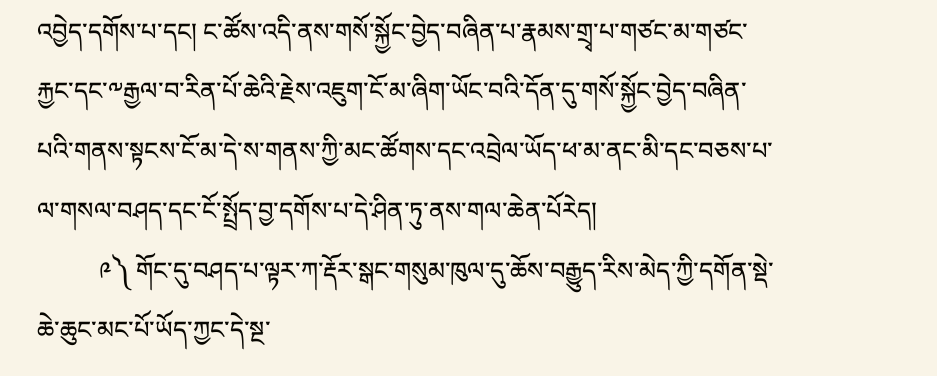འབྱེད་དགོས་པ་དང། ང་ཚོས་འདི་ནས་གསོ་སྐྱོང་བྱེད་བཞིན་པ་རྣམས་གྲྭ་པ་གཙང་མ་གཙང་རྐྱང་དང་༸རྒྱལ་བ་རིན་པོ་ཆེའི་རྗེས་འཇུག་ངོ་མ་ཞིག་ཡོང་བའི་དོན་དུ་གསོ་སྐྱོང་བྱེད་བཞིན་པའི་གནས་སྟངས་ངོ་མ་དེ་ས་གནས་ཀྱི་མང་ཚོགས་དང་འབྲེལ་ཡོད་ཕ་མ་ནང་མི་དང་བཅས་པ་ལ་གསལ་བཤད་དང་ངོ་སྤྲོད་བྱ་དགོས་པ་དེ་ཤིན་ཏུ་ནས་གལ་ཆེན་པོརེད།
          ༩༽ གོང་དུ་བཤད་པ་ལྟར་ཀ་རྡོར་སྒང་གསུམ་ཁུལ་དུ་ཆོས་བརྒྱུད་རིས་མེད་ཀྱི་དགོན་སྡེ་ཆེ་ཆུང་མང་པོ་ཡོད་ཀྱང་དེ་སྔ་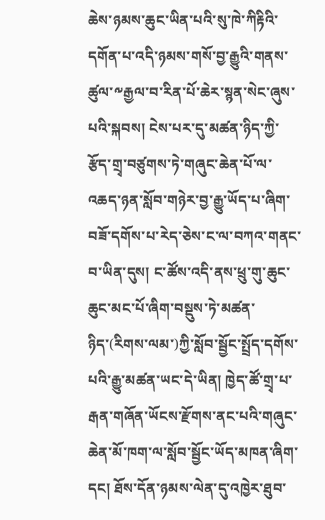ཆེས་ཉམས་ཆུང་ཡིན་པའི་སུ་ཁེ་ཀིརྟིའི་དགོན་པ་འདི་ཉམས་གསོ་བྱ་རྒྱུའི་གནས་ཚུལ་༸རྒྱལ་བ་རིན་པོ་ཆེར་སྙན་སེང་ཞུས་པའི་སྐབས། ངེས་པར་དུ་མཚན་ཉིད་ཀྱི་རྩོད་གྲྭ་བཙུགས་ཏེ་གཞུང་ཆེན་པོ་ལ་འཆད་ཉན་སློབ་གཉེར་བྱ་རྒྱུ་ཡོད་པ་ཞིག་བཟོ་དགོས་པ་རེད་ཅེས་ང་ལ་བཀའ་གནང་བ་ཡིན་དུས། ང་ཚོས་འདི་ནས་ཕྲུ་གུ་ཆུང་ཆུང་མང་པོ་ཞིག་བསྡུས་ཏེ་མཚན་ཉིད་(རིགས་ལམ་)ཀྱི་སློབ་སྦྱོང་སྤྲོད་དགོས་པའི་རྒྱུ་མཚན་ཡང་དེ་ཡིན། ཁྱེད་ཚོ་གྲྭ་པ་རྒན་གཞོན་ཡོངས་རྫོགས་ནང་པའི་གཞུང་ཆེན་མོ་ཁག་ལ་སློབ་སྦྱོང་ཡོད་མཁན་ཞིག་དང། ཐོས་དོན་ཉམས་ལེན་དུ་འཁྱེར་ཐུབ་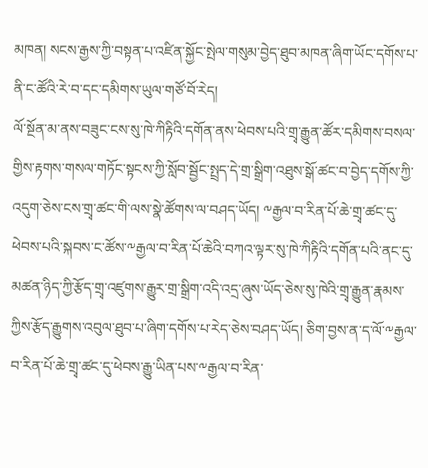མཁན། སངས་རྒྱས་ཀྱི་བསྟན་པ་འཛིན་སྐྱོང་སྤེལ་གསུམ་བྱེད་ཐུབ་མཁན་ཞིག་ཡོང་དགོས་པ་ནི་ང་ཚོའི་རེ་བ་དང་དམིགས་ཡུལ་གཙོ་བོ་རེད།
ལོ་སྔོན་མ་ནས་བཟུང་ངས་སུ་ཁེ་ཀིརྟིའི་དགོན་ནས་ཕེབས་པའི་གྲྭ་རྒྱུན་ཚོར་དམིགས་བསལ་གྱིས་རྟགས་གསལ་གཏོང་སྟངས་ཀྱི་སློབ་སྦྱོང་སྤྲད་དེ་གྲ་སྒྲིག་འཐུས་སྒོ་ཚང་བ་བྱེད་དགོས་ཀྱི་འདུག་ཅེས་ངས་གྲྭ་ཚང་གི་ལས་སྣེ་ཚོགས་ལ་བཤད་ཡོད། ༸རྒྱལ་བ་རིན་པོ་ཆེ་གྲྭ་ཚང་དུ་ཕེབས་པའི་སྐབས་ང་ཚོས་༸རྒྱལ་བ་རིན་པོ་ཆེའི་བཀའ་ལྟར་སུ་ཁེ་ཀིརྟིའི་དགོན་པའི་ནང་དུ་མཚན་ཉིད་ཀྱི་རྩོད་གྲྭ་འཛུགས་རྒྱུར་གྲ་སྒྲིག་འདི་འདྲ་ཞུས་ཡོད་ཅེས་སུ་ཁེའི་གྲྭ་རྒྱུན་རྣམས་ཀྱིས་རྩོད་རྒྱུགས་འབུལ་ཐུབ་པ་ཞིག་དགོས་པ་རེད་ཅེས་བཤད་ཡོད། ཅིག་བྱས་ན་ད་ལོ་༸རྒྱལ་བ་རིན་པོ་ཆེ་གྲྭ་ཚང་དུ་ཕེབས་རྒྱུ་ཡིན་པས་༸རྒྱལ་བ་རིན་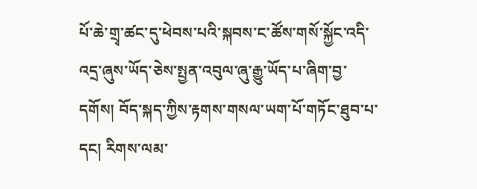པོ་ཆེ་གྲྭ་ཚང་དུ་ཕེབས་པའི་སྐབས་ང་ཚོས་གསོ་སྐྱོང་འདི་འདྲ་ཞུས་ཡོད་ཅེས་སྤྱན་འབུལ་ཞུ་རྒྱུ་ཡོད་པ་ཞིག་བྱ་དགོས། བོད་སྐད་ཀྱིས་རྟགས་གསལ་ཡག་པོ་གཏོང་ཐུབ་པ་དང། རིགས་ལམ་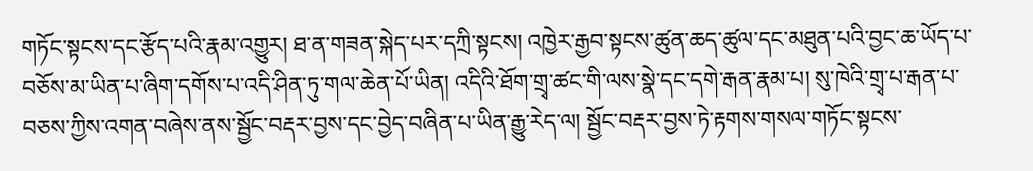གཏོང་སྟངས་དང་རྩོད་པའི་རྣམ་འགྱུར། ཐ་ན་གཟན་སྐེད་པར་དཀྲི་སྟངས། འཁྱེར་རྒྱབ་སྟངས་ཚུན་ཆད་ཚུལ་དང་མཐུན་པའི་བྱང་ཆ་ཡོད་པ་བཅོས་མ་ཡིན་པ་ཞིག་དགོས་པ་འདི་ཤིན་ཏུ་གལ་ཆེན་པོ་ཡིན། འདིའི་ཐོག་གྲྭ་ཚང་གི་ལས་སྣེ་དང་དགེ་རྒན་རྣམ་པ། སུ་ཁེའི་གྲྭ་པ་རྒན་པ་བཅས་ཀྱིས་འགན་བཞེས་ནས་སྦྱོང་བརྡར་བྱས་དང་བྱེད་བཞིན་པ་ཡིན་རྒྱུ་རེད་ལ། སྦྱོང་བརྡར་བྱས་ཏེ་རྟགས་གསལ་གཏོང་སྟངས་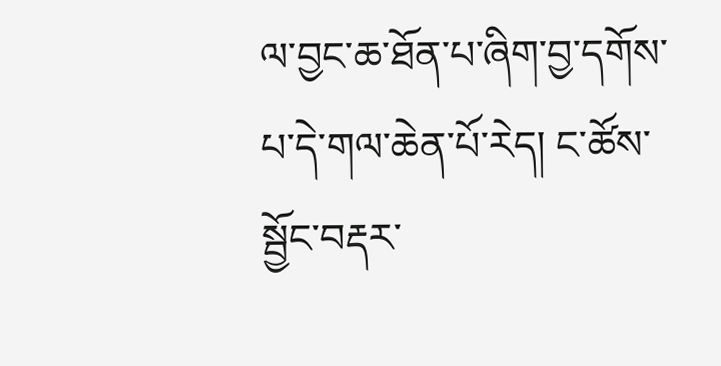ལ་བྱང་ཆ་ཐོན་པ་ཞིག་བྱ་དགོས་པ་དེ་གལ་ཆེན་པོ་རེད། ང་ཚོས་སྦྱོང་བརྡར་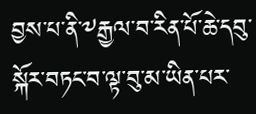བྱས་པ་ནི་༸རྒྱལ་བ་རིན་པོ་ཆེ་དབུ་སྐོར་བཏང་བ་ལྟ་བུ་མ་ཡིན་པར་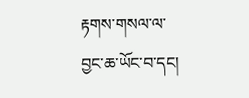རྟགས་གསལ་ལ་བྱང་ཆ་ཡོང་བ་དང།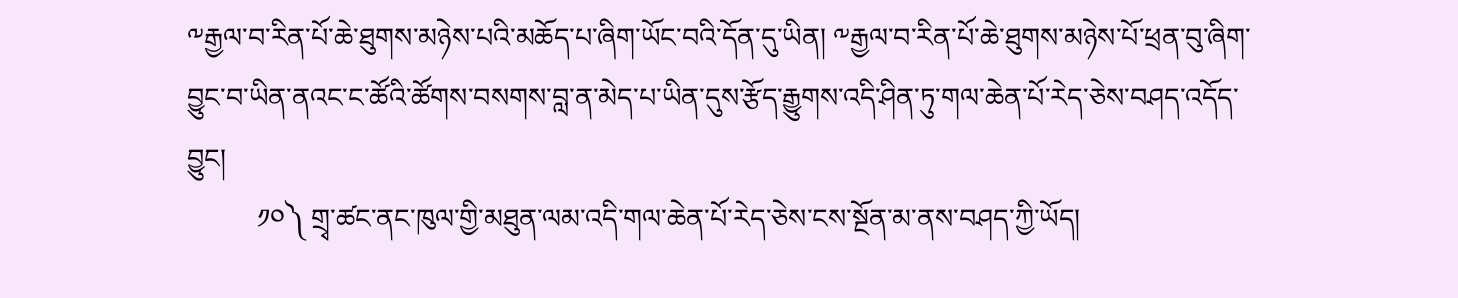༸རྒྱལ་བ་རིན་པོ་ཆེ་ཐུགས་མཉེས་པའི་མཆོད་པ་ཞིག་ཡོང་བའི་དོན་དུ་ཡིན། ༸རྒྱལ་བ་རིན་པོ་ཆེ་ཐུགས་མཉེས་པོ་ཕྲན་བུ་ཞིག་བྱུང་བ་ཡིན་ནའང་ང་ཚོའི་ཚོགས་བསགས་བླ་ན་མེད་པ་ཡིན་དུས་རྩོད་རྒྱུགས་འདི་ཤིན་ཏུ་གལ་ཆེན་པོ་རེད་ཅེས་བཤད་འདོད་བྱུང།
          ༡༠༽ གྲྭ་ཚང་ནང་ཁུལ་གྱི་མཐུན་ལམ་འདི་གལ་ཆེན་པོ་རེད་ཅེས་ངས་སྔོན་མ་ནས་བཤད་ཀྱི་ཡོད།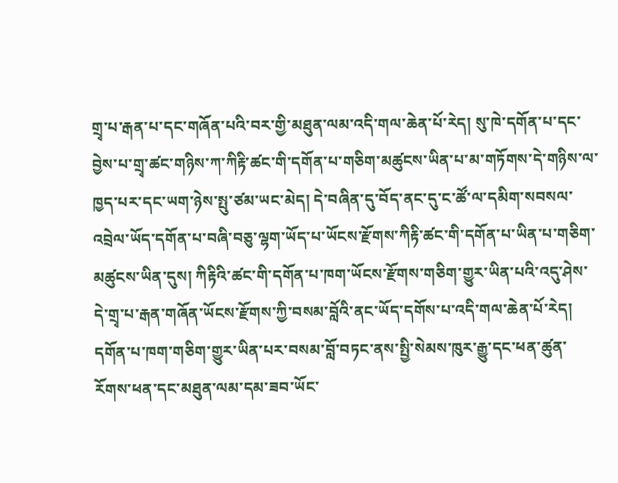གྲྭ་པ་རྒན་པ་དང་གཞོན་པའི་བར་གྱི་མཐུན་ལམ་འདི་གལ་ཆེན་པོ་རེད། སུ་ཁེ་དགོན་པ་དང་བྱེས་པ་གྲྭ་ཚང་གཉིས་ཀ་ཀིརྟི་ཚང་གི་དགོན་པ་གཅིག་མཚུངས་ཡིན་པ་མ་གཏོགས་དེ་གཉིས་ལ་ཁྱད་པར་དང་ཡག་ཉེས་སྤུ་ཙམ་ཡང་མེད། དེ་བཞིན་དུ་བོད་ནང་དུ་ང་ཚོ་ལ་དམིག་སབསལ་འབྲེལ་ཡོད་དགོན་པ་བཞི་བཅུ་ལྷག་ཡོད་པ་ཡོངས་རྫོགས་ཀིརྟི་ཚང་གི་དགོན་པ་ཡིན་པ་གཅིག་མཚུངས་ཡིན་དུས། ཀིརྟིའི་ཚང་གི་དགོན་པ་ཁག་ཡོངས་རྫོགས་གཅིག་གྱུར་ཡིན་པའི་འདུ་ཤེས་དེ་གྲྭ་པ་རྒན་གཞོན་ཡོངས་རྫོགས་ཀྱི་བསམ་བློའི་ནང་ཡོད་དགོས་པ་འདི་གལ་ཆེན་པོ་རེད། དགོན་པ་ཁག་གཅིག་གྱུར་ཡིན་པར་བསམ་བློ་བཏང་ནས་སྤྱི་སེམས་ཁུར་རྒྱུ་དང་ཕན་ཚུན་རོགས་ཕན་དང་མཐུན་ལམ་དམ་ཟབ་ཡོང་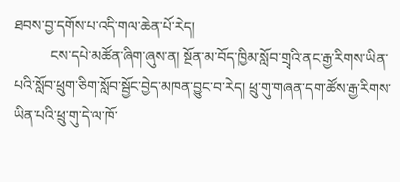ཐབས་བྱ་དགོས་པ་འདི་གལ་ཆེན་པོ་རེད།
          ངས་དཔེ་མཚོན་ཞིག་ཞུས་ན། སྔོན་མ་བོད་ཁྱིམ་སློབ་གྲྭའི་ནང་རྒྱ་རིགས་ཡིན་པའི་སློབ་ཕྲུག་ཅིག་སློབ་སྦྱོང་བྱེད་མཁན་བྱུང་བ་རེད། ཕྲུ་གུ་གཞན་དག་ཚོས་རྒྱ་རིགས་ཡིན་པའི་ཕྲུ་གུ་དེ་ལ་ཁོ་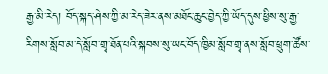རྒྱ་མི་རེད། བོད་སྐད་ཤེས་ཀྱི་མ་རེད་ཟེར་ནས་མཐོང་ཆུང་བྱེད་ཀྱི་ཡོད་དུས་ཕྱིས་སུ་རྒྱ་རིགས་སློབ་མ་དེ་སློབ་གྲྭ་ཐོན་པའི་སྐབས་སུ་ཡང་བོད་ཁྱིམ་སློབ་གྲྭ་ནས་སློབ་ཕྲུག་ཚོས་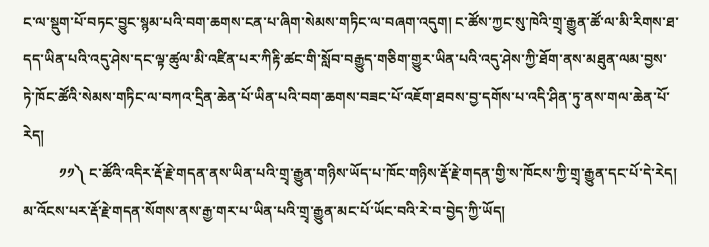ང་ལ་སྡུག་པོ་བཏང་བྱུང་སྙམ་པའི་བག་ཆགས་ངན་པ་ཞིག་སེམས་གཏིང་ལ་བཞག་འདུག། ང་ཚོས་ཀྱང་སུ་ཁེའི་གྲྭ་རྒྱུན་ཚོ་ལ་མི་རིགས་ཐ་དད་ཡིན་པའི་འདུ་ཤེས་དང་ལྟ་ཚུལ་མི་འཛིན་པར་ཀིརྟི་ཚང་གི་སློབ་བརྒྱུད་གཅིག་གྱུར་ཡིན་པའི་འདུ་ཤེས་ཀྱི་ཐོག་ནས་མཐུན་ལམ་བྱས་ཏེ་ཁོང་ཚོའི་སེམས་གཏིང་ལ་བཀའ་དྲིན་ཆེན་པོ་ཡིན་པའི་བག་ཆགས་བཟང་པོ་འཇོག་ཐབས་བྱ་དགོས་པ་འདི་ཤིན་ཏུ་ནས་གལ་ཆེན་པོ་རེད།
          ༡༡༽ ང་ཚོའི་འདིར་རྡོ་རྗེ་གདན་ནས་ཡིན་པའི་གྲྭ་རྒྱུན་གཉིས་ཡོད་པ་ཁོང་གཉིས་རྡོ་རྗེ་གདན་གྱི་ས་ཁོངས་ཀྱི་གྲྭ་རྒྱུན་དང་པོ་དེ་རེད། མ་འོངས་པར་རྡོ་རྗེ་གདན་སོགས་ནས་རྒྱ་གར་པ་ཡིན་པའི་གྲྭ་རྒྱུན་མང་པོ་ཡོང་བའི་རེ་བ་བྱེད་ཀྱི་ཡོད།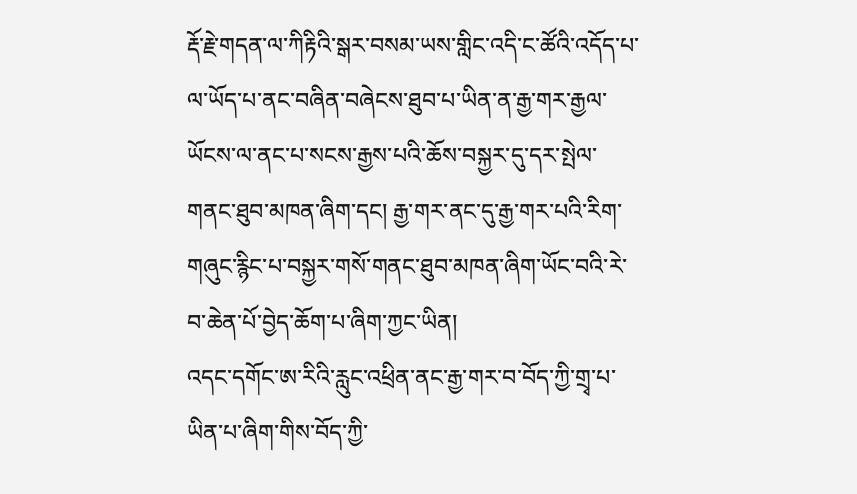རྡོ་རྗེ་གདན་ལ་ཀིརྟིའི་སྒར་བསམ་ཡས་གླིང་འདི་ང་ཚོའི་འདོད་པ་ལ་ཡོད་པ་ནང་བཞིན་བཞེངས་ཐུབ་པ་ཡིན་ན་རྒྱ་གར་རྒྱལ་ཡོངས་ལ་ནང་པ་སངས་རྒྱས་པའི་ཆོས་བསྐྱར་དུ་དར་སྤེལ་གནང་ཐུབ་མཁན་ཞིག་དང། རྒྱ་གར་ནང་དུ་རྒྱ་གར་པའི་རིག་གཞུང་རྙིང་པ་བསྐྱར་གསོ་གནང་ཐུབ་མཁན་ཞིག་ཡོང་བའི་རེ་བ་ཆེན་པོ་བྱེད་ཆོག་པ་ཞིག་ཀྱང་ཡིན།
འདང་དགོང་ཨ་རིའི་རླུང་འཕྲིན་ནང་རྒྱ་གར་བ་བོད་ཀྱི་གྲྭ་པ་ཡིན་པ་ཞིག་གིས་བོད་ཀྱི་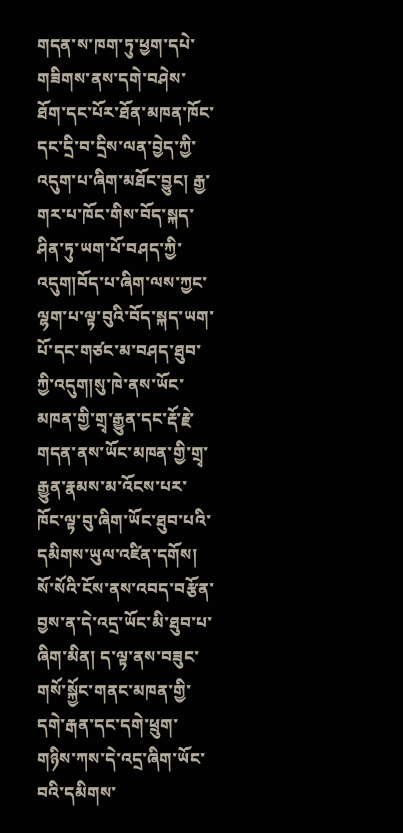གདན་ས་ཁག་ཏུ་ཕྱག་དཔེ་གཟིགས་ནས་དགེ་བཤེས་ཐོག་དང་པོར་ཐོན་མཁན་ཁོང་དང་དྲི་བ་དྲིས་ལན་བྱེད་ཀྱི་འདུག་པ་ཞིག་མཐོང་བྱུང། རྒྱ་གར་པ་ཁོང་གིས་བོད་སྐད་ཤིན་ཏུ་ཡག་པོ་བཤད་ཀྱི་འདུག།བོད་པ་ཞིག་ལས་ཀྱང་ལྷག་པ་ལྟ་བུའི་བོད་སྐད་ཡག་པོ་དང་གཙང་མ་བཤད་ཐུབ་ཀྱི་འདུག།སུ་ཁེ་ནས་ཡོང་མཁན་གྱི་གྲྭ་རྒྱུན་དང་རྡོ་རྗེ་གདན་ནས་ཡོང་མཁན་གྱི་གྲྭ་རྒྱུན་རྣམས་མ་འོངས་པར་ཁོང་ལྟ་བུ་ཞིག་ཡོང་ཐུབ་པའི་དམིགས་ཡུལ་འཛིན་དགོས། སོ་སོའི་ངོས་ནས་འབད་བརྩོན་བྱས་ན་དེ་འདྲ་ཡོང་མི་ཐུབ་པ་ཞིག་མིན། ད་ལྟ་ནས་བཟུང་གསོ་སྐྱོང་གནང་མཁན་གྱི་དགེ་རྒན་དང་དགེ་ཕྲུག་གཉིས་ཀས་དེ་འདྲ་ཞིག་ཡོང་བའི་དམིགས་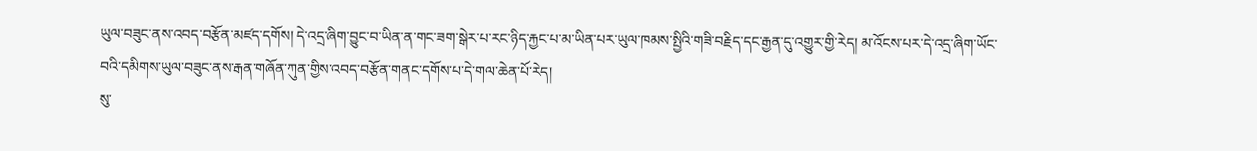ཡུལ་བཟུང་ནས་འབད་བརྩོན་མཛད་དགོས། དེ་འདྲ་ཞིག་བྱུང་བ་ཡིན་ན་གང་ཟག་སྒེར་པ་རང་ཉིད་རྐྱང་པ་མ་ཡིན་པར་ཡུལ་ཁམས་སྤྱིའི་གཟི་བརྗིད་དང་རྒྱན་དུ་འགྱུར་གྱི་རེད། མ་འོངས་པར་དེ་འདྲ་ཞིག་ཡོང་བའི་དམིགས་ཡུལ་བཟུང་ནས་རྒན་གཞོན་ཀུན་གྱིས་འབད་བརྩོན་གནང་དགོས་པ་དེ་གལ་ཆེན་པོ་རེད།
སུ་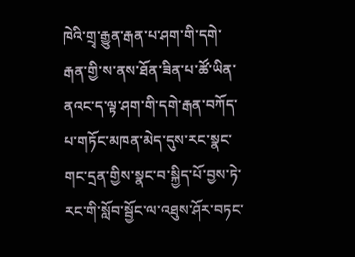ཁེའི་གྲྭ་རྒྱུན་རྒན་པ་ཤག་གི་དགེ་རྒན་གྱི་ས་ནས་ཐོན་ཟིན་པ་ཚོ་ཡིན་ནའང་ད་ལྟ་ཤག་གི་དགེ་རྒན་བཀོད་པ་གཏོང་མཁན་མེད་དུས་རང་སྣང་གང་དྲན་གྱིས་སྣང་བ་སྐྱིད་པོ་བྱས་ཏེ་རང་གི་སློབ་སྦྱོང་ལ་འཐུས་ཤོར་བཏང་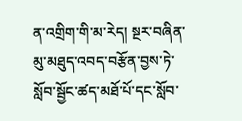ན་འགྲིག་གི་མ་རེད། སྔར་བཞིན་མུ་མཐུད་འབད་བརྩོན་བྱས་ཏེ་སློབ་སྦྱོང་ཚད་མཐོ་པོ་དང་སློབ་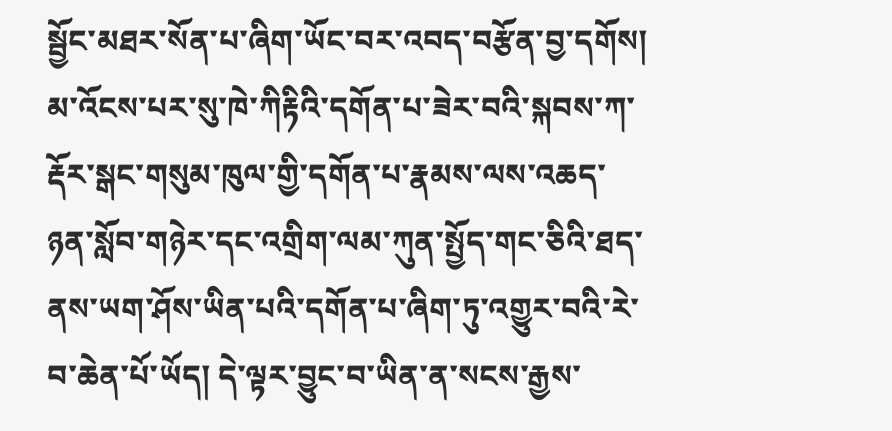སྦྱོང་མཐར་སོན་པ་ཞིག་ཡོང་བར་འབད་བརྩོན་བྱ་དགོས། མ་འོངས་པར་སུ་ཁེ་ཀིརྟིའི་དགོན་པ་ཟེར་བའི་སྐབས་ཀ་རྡོར་སྒང་གསུམ་ཁུལ་གྱི་དགོན་པ་རྣམས་ལས་འཆད་ཉན་སློབ་གཉེར་དང་འགྲིག་ལམ་ཀུན་སྤྱོད་གང་ཅིའི་ཐད་ནས་ཡག་ཤོས་ཡིན་པའི་དགོན་པ་ཞིག་ཏུ་འགྱུར་བའི་རེ་བ་ཆེན་པོ་ཡོད། དེ་ལྟར་བྱུང་བ་ཡིན་ན་སངས་རྒྱས་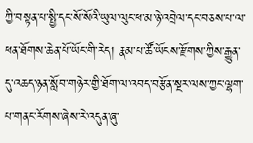ཀྱི་བསྟན་པ་སྤྱི་དང་སོ་སོའི་ཡུལ་ལུང་ཕ་མ་ཉེ་འབྲེལ་དང་བཅས་པ་ལ་ཕན་ཐོགས་ཆེན་པོ་ཡོང་གི་རེད། རྣམ་པ་ཚོ་ཡོངས་རྫོགས་ཀྱིས་རྒྱུན་དུ་འཆད་ཉན་སློབ་གཉེར་གྱི་ཐོག་ལ་འབད་བརྩོན་སྔར་ལས་ཀྱང་ལྷག་པ་གནང་རོགས་ཞེས་རེ་འདུན་ཞུ་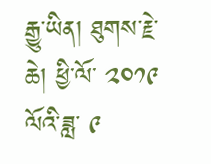རྒྱུ་ཡིན། ཐུགས་རྗེ་ཆེ། ཕྱི་ལོ་ ༢༠༡༩ ལོའི་ཟླ་ ༩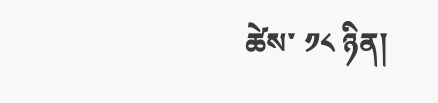ཚེས་ ༡༨ ཉིན།